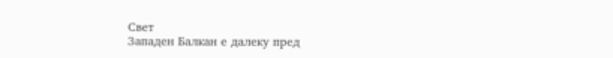Свет
Западен Балкан е далеку пред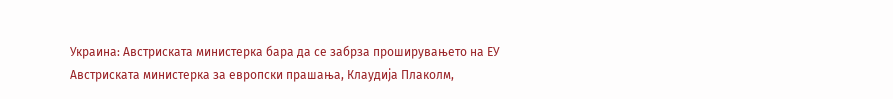Украина: Австриската министерка бара да се забрза проширувањето на ЕУ
Австриската министерка за европски прашања, Клаудија Плаколм,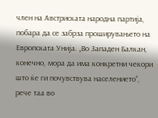член на Австриската народна партија, побара да се забрза проширувањето на Европската Унија. „Во Западен Балкан, конечно, мора да има конкретни чекори што ќе ги почувствува населението“, рече таа во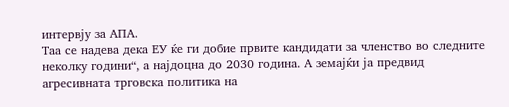интервју за АПА.
Таа се надева дека ЕУ ќе ги добие првите кандидати за членство во следните неколку години“, а најдоцна до 2030 година. А земајќи ја предвид агресивната трговска политика на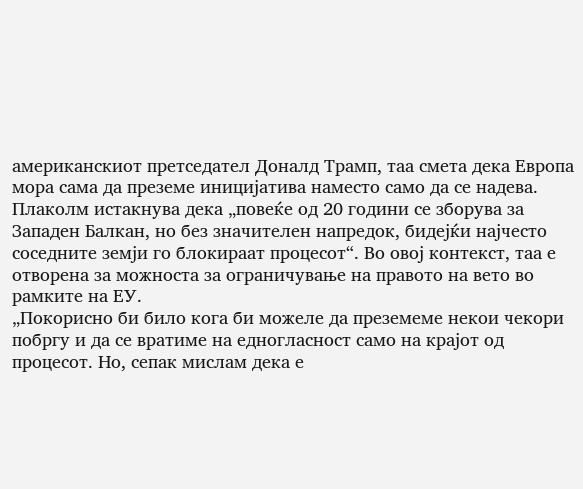американскиот претседател Доналд Трамп, таа смета дека Европа мора сама да преземе иницијатива наместо само да се надева.
Плаколм истакнува дека „повеќе од 20 години се зборува за Западен Балкан, но без значителен напредок, бидејќи најчесто соседните земји го блокираат процесот“. Во овој контекст, таа е отворена за можноста за ограничување на правото на вето во рамките на ЕУ.
„Покорисно би било кога би можеле да преземеме некои чекори побргу и да се вратиме на едногласност само на крајот од процесот. Но, сепак мислам дека е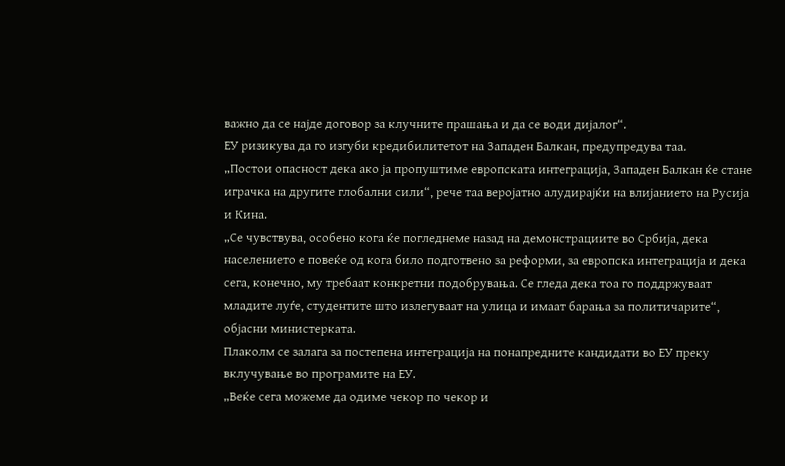важно да се најде договор за клучните прашања и да се води дијалог“.
ЕУ ризикува да го изгуби кредибилитетот на Западен Балкан, предупредува таа.
„Постои опасност дека ако ја пропуштиме европската интеграција, Западен Балкан ќе стане играчка на другите глобални сили“, рече таа веројатно алудирајќи на влијанието на Русија и Кина.
„Се чувствува, особено кога ќе погледнеме назад на демонстрациите во Србија, дека населението е повеќе од кога било подготвено за реформи, за европска интеграција и дека сега, конечно, му требаат конкретни подобрувања. Се гледа дека тоа го поддржуваат младите луѓе, студентите што излегуваат на улица и имаат барања за политичарите“, објасни министерката.
Плаколм се залага за постепена интеграција на понапредните кандидати во ЕУ преку вклучување во програмите на ЕУ.
„Веќе сега можеме да одиме чекор по чекор и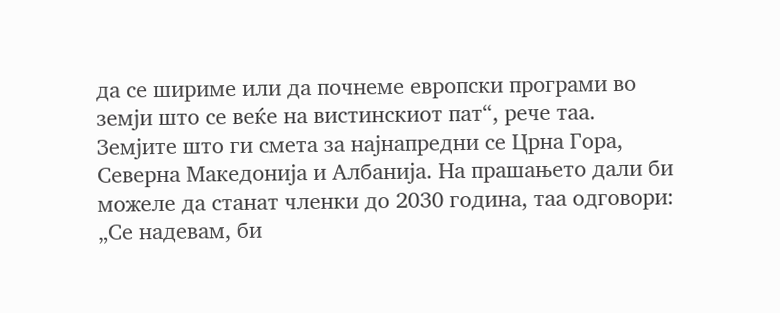да се шириме или да почнеме европски програми во земји што се веќе на вистинскиот пат“, рече таа.
Земјите што ги смета за најнапредни се Црна Гора, Северна Македонија и Албанија. На прашањето дали би можеле да станат членки до 2030 година, таа одговори: „Се надевам, би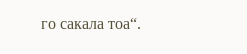го сакала тоа“.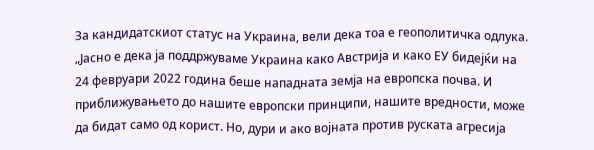За кандидатскиот статус на Украина, вели дека тоа е геополитичка одлука.
„Јасно е дека ја поддржуваме Украина како Австрија и како ЕУ бидејќи на 24 февруари 2022 година беше нападната земја на европска почва. И приближувањето до нашите европски принципи, нашите вредности, може да бидат само од корист. Но, дури и ако војната против руската агресија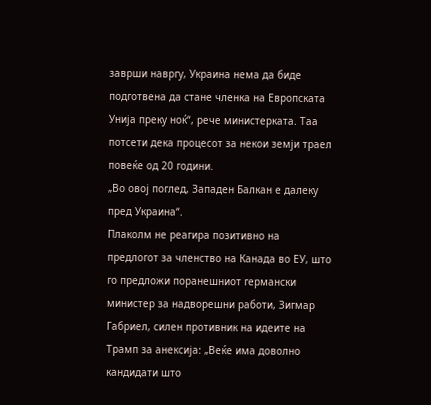заврши навргу, Украина нема да биде подготвена да стане членка на Европската Унија преку ноќ“, рече министерката. Таа потсети дека процесот за некои земји траел повеќе од 20 години.
„Во овој поглед, Западен Балкан е далеку пред Украина“.
Плаколм не реагира позитивно на предлогот за членство на Канада во ЕУ, што го предложи поранешниот германски министер за надворешни работи, Зигмар Габриел, силен противник на идеите на Трамп за анексија: „Веќе има доволно кандидати што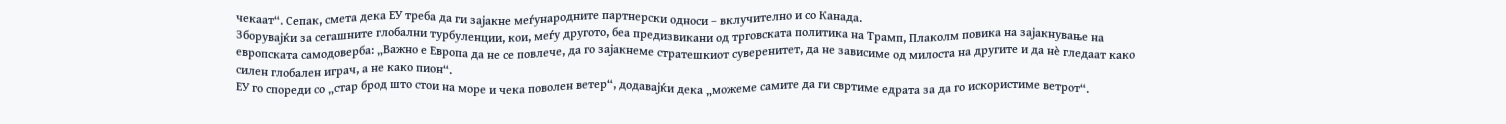чекаат“. Сепак, смета дека ЕУ треба да ги зајакне меѓународните партнерски односи – вклучително и со Канада.
Зборувајќи за сегашните глобални турбуленции, кои, меѓу другото, беа предизвикани од трговската политика на Трамп, Плаколм повика на зајакнување на европската самодоверба: „Важно е Европа да не се повлече, да го зајакнеме стратешкиот суверенитет, да не зависиме од милоста на другите и да нè гледаат како силен глобален играч, а не како пион“.
ЕУ го спореди со „стар брод што стои на море и чека поволен ветер“, додавајќи дека „можеме самите да ги свртиме едрата за да го искористиме ветрот“.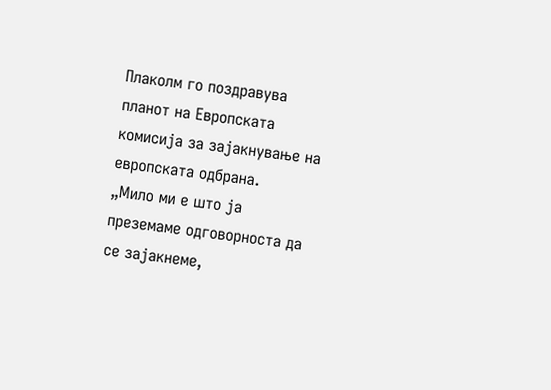Плаколм го поздравува планот на Европската комисија за зајакнување на европската одбрана.
„Мило ми е што ја преземаме одговорноста да се зајакнеме,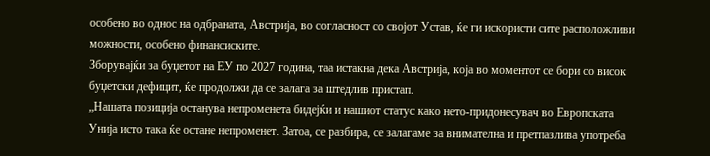особено во однос на одбраната, Австрија, во согласност со својот Устав, ќе ги искористи сите расположливи можности, особено финансиските.
Зборувајќи за буџетот на ЕУ по 2027 година, таа истакна дека Австрија, која во моментот се бори со висок буџетски дефицит, ќе продолжи да се залага за штедлив пристап.
„Нашата позиција останува непроменета бидејќи и нашиот статус како нето-придонесувач во Европската Унија исто така ќе остане непроменет. Затоа, се разбира, се залагаме за внимателна и претпазлива употреба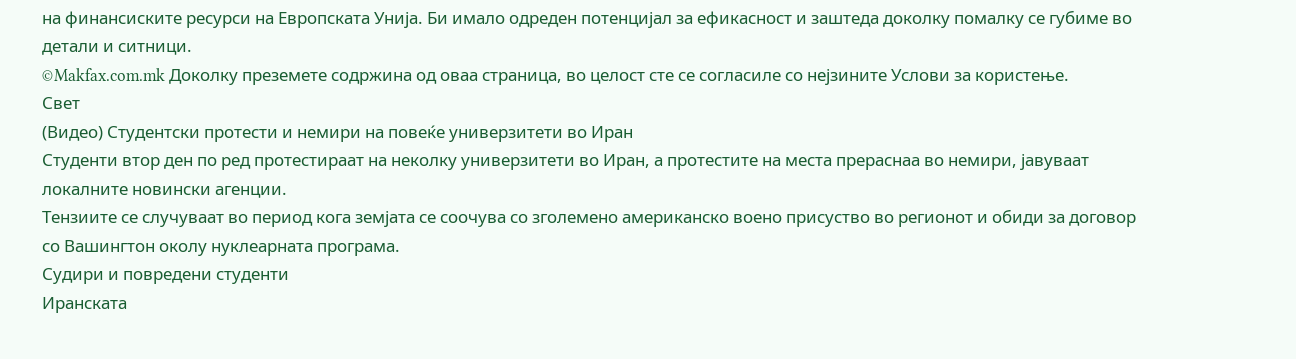на финансиските ресурси на Европската Унија. Би имало одреден потенцијал за ефикасност и заштеда доколку помалку се губиме во детали и ситници.
©Makfax.com.mk Доколку преземете содржина од оваа страница, во целост сте се согласиле со нејзините Услови за користење.
Свет
(Видео) Студентски протести и немири на повеќе универзитети во Иран
Студенти втор ден по ред протестираат на неколку универзитети во Иран, а протестите на места прераснаа во немири, јавуваат локалните новински агенции.
Тензиите се случуваат во период кога земјата се соочува со зголемено американско воено присуство во регионот и обиди за договор со Вашингтон околу нуклеарната програма.
Судири и повредени студенти
Иранската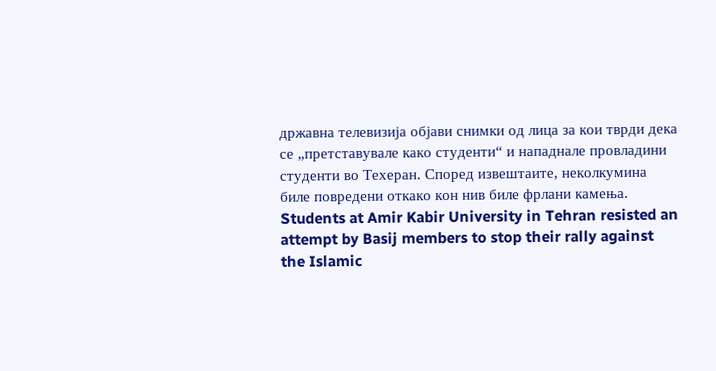државна телевизија објави снимки од лица за кои тврди дека се „претставувале како студенти“ и нападнале провладини студенти во Техеран. Според извештаите, неколкумина биле повредени откако кон нив биле фрлани камења.
Students at Amir Kabir University in Tehran resisted an attempt by Basij members to stop their rally against the Islamic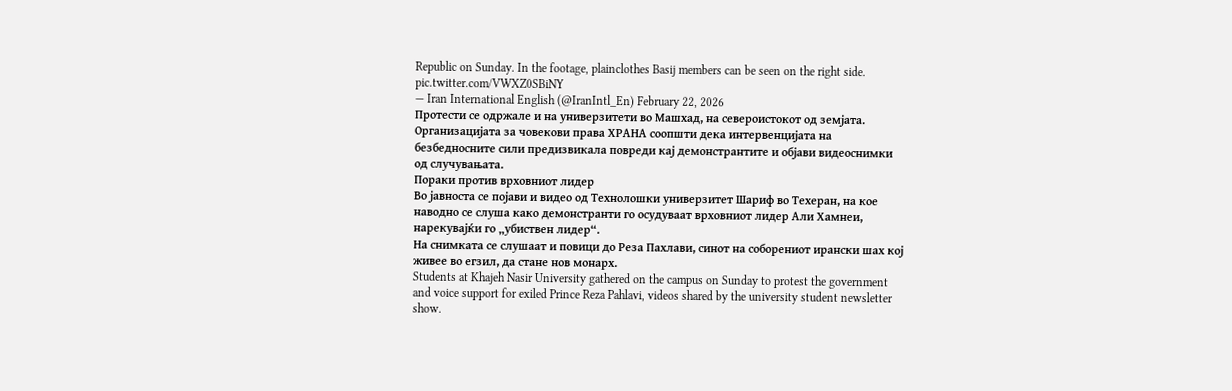Republic on Sunday. In the footage, plainclothes Basij members can be seen on the right side. pic.twitter.com/VWXZ0SBiNY
— Iran International English (@IranIntl_En) February 22, 2026
Протести се одржале и на универзитети во Машхад, на североистокот од земјата. Организацијата за човекови права ХРАНА соопшти дека интервенцијата на безбедносните сили предизвикала повреди кај демонстрантите и објави видеоснимки од случувањата.
Пораки против врховниот лидер
Во јавноста се појави и видео од Технолошки универзитет Шариф во Техеран, на кое наводно се слуша како демонстранти го осудуваат врховниот лидер Али Хамнеи, нарекувајќи го „убиствен лидер“.
На снимката се слушаат и повици до Реза Пахлави, синот на соборениот ирански шах кој живее во егзил, да стане нов монарх.
Students at Khajeh Nasir University gathered on the campus on Sunday to protest the government and voice support for exiled Prince Reza Pahlavi, videos shared by the university student newsletter show.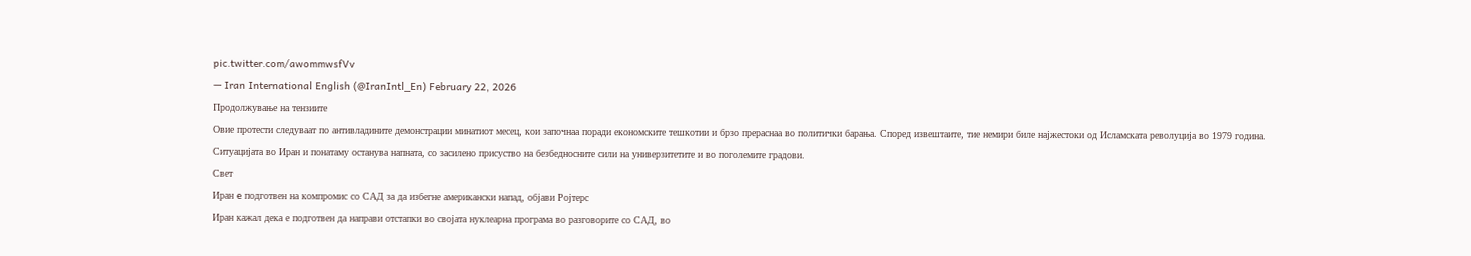pic.twitter.com/awommwsfVv
— Iran International English (@IranIntl_En) February 22, 2026
Продолжување на тензиите
Овие протести следуваат по антивладините демонстрации минатиот месец, кои започнаа поради економските тешкотии и брзо прераснаа во политички барања. Според извештаите, тие немири биле најжестоки од Исламската револуција во 1979 година.
Ситуацијата во Иран и понатаму останува напната, со засилено присуство на безбедносните сили на универзитетите и во поголемите градови.
Свет
Иран e подготвен на компромис со САД за да избегне американски напад, објави Ројтерс
Иран кажал дека е подготвен да направи отстапки во својата нуклеарна програма во разговорите со САД, во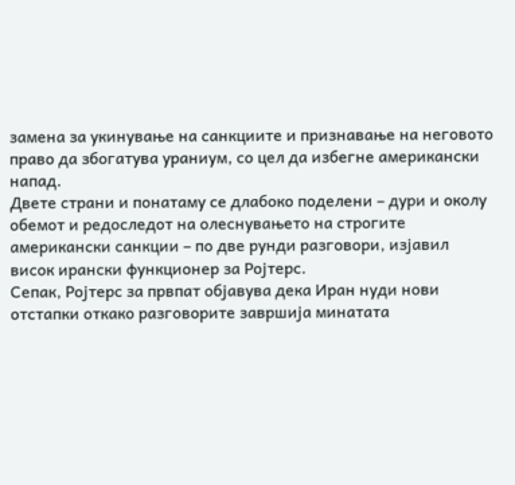замена за укинување на санкциите и признавање на неговото право да збогатува ураниум, со цел да избегне американски напад.
Двете страни и понатаму се длабоко поделени – дури и околу обемот и редоследот на олеснувањето на строгите американски санкции – по две рунди разговори, изјавил висок ирански функционер за Ројтерс.
Сепак, Ројтерс за првпат објавува дека Иран нуди нови отстапки откако разговорите завршија минатата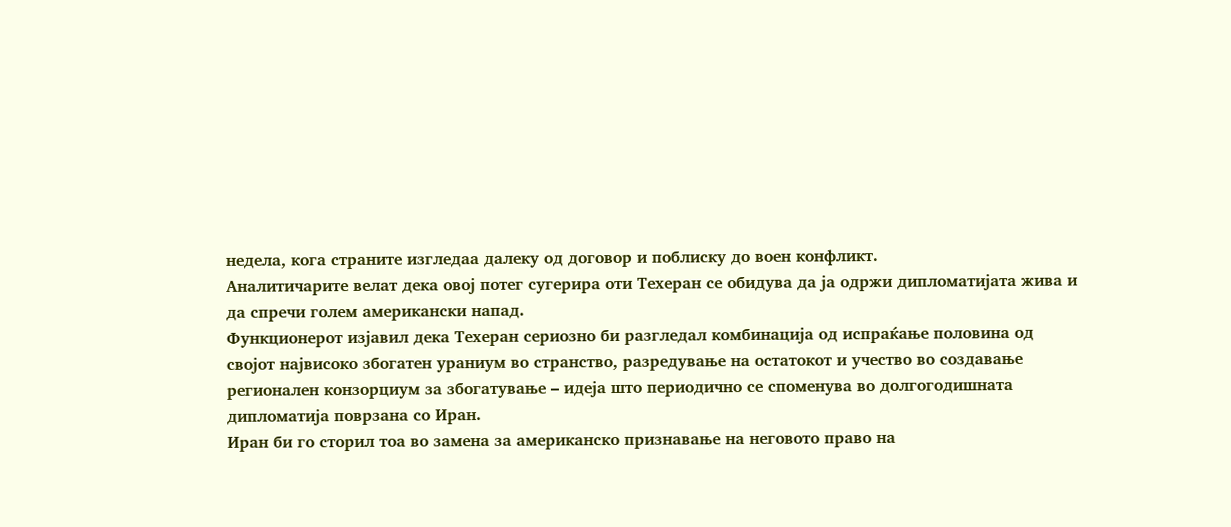недела, кога страните изгледаа далеку од договор и поблиску до воен конфликт.
Аналитичарите велат дека овој потег сугерира оти Техеран се обидува да ја одржи дипломатијата жива и да спречи голем американски напад.
Функционерот изјавил дека Техеран сериозно би разгледал комбинација од испраќање половина од својот највисоко збогатен ураниум во странство, разредување на остатокот и учество во создавање регионален конзорциум за збогатување – идеја што периодично се споменува во долгогодишната дипломатија поврзана со Иран.
Иран би го сторил тоа во замена за американско признавање на неговото право на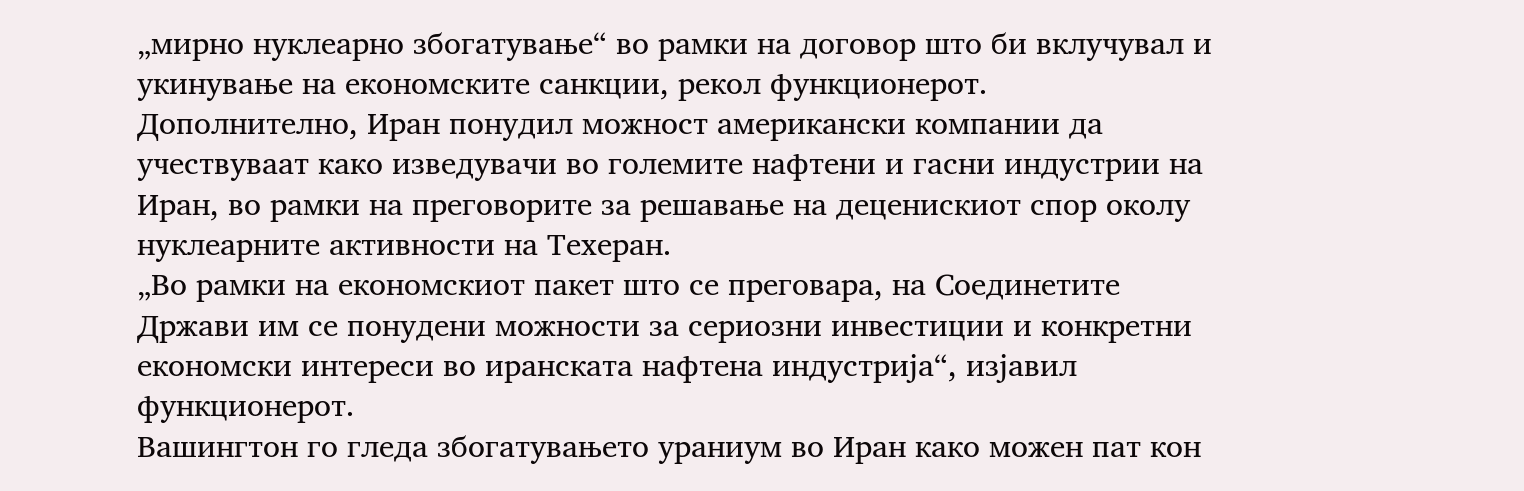„мирно нуклеарно збогатување“ во рамки на договор што би вклучувал и укинување на економските санкции, рекол функционерот.
Дополнително, Иран понудил можност американски компании да учествуваат како изведувачи во големите нафтени и гасни индустрии на Иран, во рамки на преговорите за решавање на деценискиот спор околу нуклеарните активности на Техеран.
„Во рамки на економскиот пакет што се преговара, на Соединетите Држави им се понудени можности за сериозни инвестиции и конкретни економски интереси во иранската нафтена индустрија“, изјавил функционерот.
Вашингтон го гледа збогатувањето ураниум во Иран како можен пат кон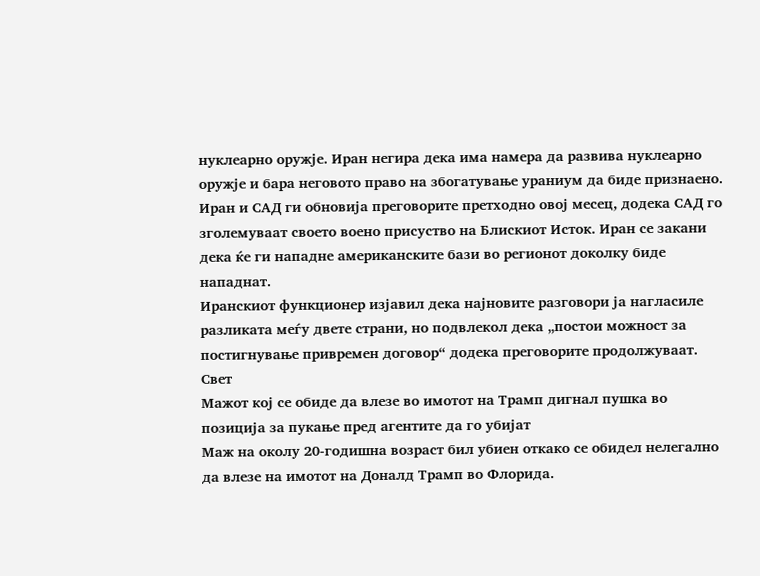нуклеарно оружје. Иран негира дека има намера да развива нуклеарно оружје и бара неговото право на збогатување ураниум да биде признаено.
Иран и САД ги обновија преговорите претходно овој месец, додека САД го зголемуваат своето воено присуство на Блискиот Исток. Иран се закани дека ќе ги нападне американските бази во регионот доколку биде нападнат.
Иранскиот функционер изјавил дека најновите разговори ја нагласиле разликата меѓу двете страни, но подвлекол дека „постои можност за постигнување привремен договор“ додека преговорите продолжуваат.
Свет
Мажот кој се обиде да влезе во имотот на Трамп дигнал пушка во позиција за пукање пред агентите да го убијат
Маж на околу 20-годишна возраст бил убиен откако се обидел нелегално да влезе на имотот на Доналд Трамп во Флорида.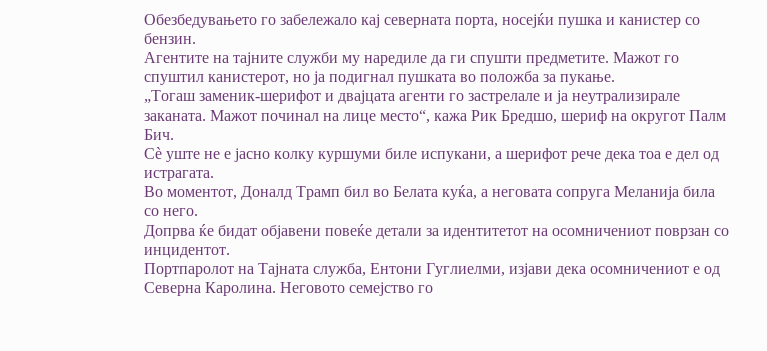Обезбедувањето го забележало кај северната порта, носејќи пушка и канистер со бензин.
Агентите на тајните служби му наредиле да ги спушти предметите. Мажот го спуштил канистерот, но ја подигнал пушката во положба за пукање.
„Тогаш заменик-шерифот и двајцата агенти го застрелале и ја неутрализирале заканата. Мажот починал на лице место“, кажа Рик Бредшо, шериф на округот Палм Бич.
Сè уште не е јасно колку куршуми биле испукани, а шерифот рече дека тоа е дел од истрагата.
Во моментот, Доналд Трамп бил во Белата куќа, а неговата сопруга Меланија била со него.
Допрва ќе бидат објавени повеќе детали за идентитетот на осомничениот поврзан со инцидентот.
Портпаролот на Тајната служба, Ентони Гуглиелми, изјави дека осомничениот е од Северна Каролина. Неговото семејство го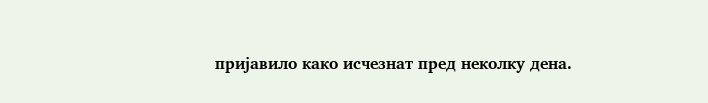пријавило како исчезнат пред неколку дена.